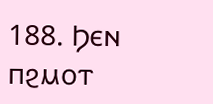188. Ϧⲉⲛ ⲡϩⲙⲟⲧ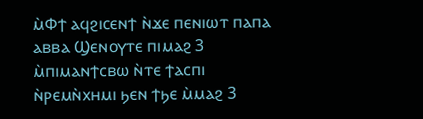ⲙ̀Ⲫϯ ⲁϥϩⲓⲥⲉⲛϯ ⲛ̀ϫⲉ ⲡⲉⲛⲓⲱⲧ ⲡⲁⲡⲁ ⲁⲃⲃⲁ Ϣⲉⲛⲟⲩⲧⲉ ⲡⲓⲙⲁϩ 3 ⲙ̀ⲡⲓⲙⲁⲛϯⲥⲃⲱ ⲛ̀ⲧⲉ ϯⲁⲥⲡⲓ ⲛ̀ⲣⲉⲙⲛ̀ⲭⲏⲙⲓ ϧⲉⲛ ϯϧⲉ ⲙ̀ⲙⲁϩ 3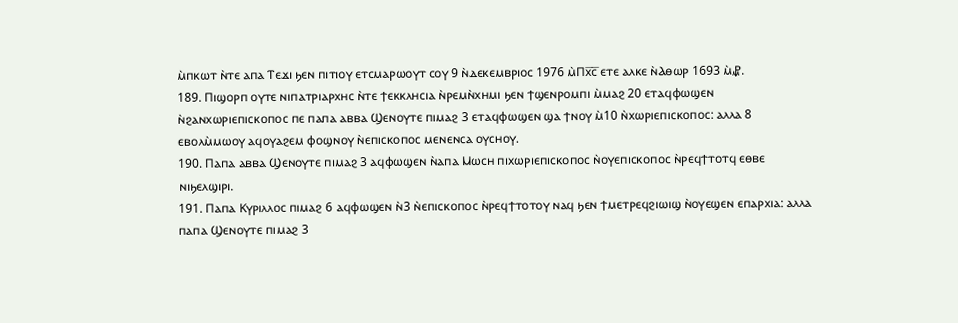ⲙ̀ⲡⲕⲱⲧ ⲛ̀ⲧⲉ ⲁⲡⲁ Ⲧⲉϫⲓ ϧⲉⲛ ⲡⲓⲧⲓⲟⲩ ⲉⲧⲥⲙⲁⲣⲱⲟⲩⲧ ⲥⲟⲩ 9 ⲛ̀ⲇⲉⲕⲉⲙⲃⲣⲓⲟⲥ 1976 ⲙ̀Ⲡⲭ̅ⲥ̅ ⲉⲧⲉ ⲁⲗⲕⲉ ⲛ̀Ⲁⲑⲱⲣ 1693 ⲙ̀⳥.
189. Ⲡⲓϣⲟⲣⲡ ⲟⲩⲧⲉ ⲛⲓⲡⲁⲧⲣⲓⲁⲣⲭⲏⲥ ⲛ̀ⲧⲉ ϯⲉⲕⲕⲗⲏⲥⲓⲁ ⲛ̀ⲣⲉⲙⲛ̀ⲭⲏⲙⲓ ϧⲉⲛ ϯϣⲉⲛⲣⲟⲙⲡⲓ ⲙ̀ⲙⲁϩ 20 ⲉⲧⲁϥⲫⲱϣⲉⲛ ⲛ̀ϩⲁⲛⲭⲱⲣⲓⲉⲡⲓⲥⲕⲟⲡⲟⲥ ⲡⲉ ⲡⲁⲡⲁ ⲁⲃⲃⲁ Ϣⲉⲛⲟⲩⲧⲉ ⲡⲓⲙⲁϩ 3 ⲉⲧⲁϥⲫⲱϣⲉⲛ ϣⲁ ϯⲛⲟⲩ ⲙ̀10 ⲛ̀ⲭⲱⲣⲓⲉⲡⲓⲥⲕⲟⲡⲟⲥ: ⲁⲗⲗⲁ 8 ⲉⲃⲟⲗⲙ̀ⲙⲱⲟⲩ ⲁϥⲟⲩⲁϩⲉⲙ ⲫⲟϣⲛⲟⲩ ⲛ̀ⲉⲡⲓⲥⲕⲟⲡⲟⲥ ⲙⲉⲛⲉⲛⲥⲁ ⲟⲩⲥⲏⲟⲩ.
190. Ⲡⲁⲡⲁ ⲁⲃⲃⲁ Ϣⲉⲛⲟⲩⲧⲉ ⲡⲓⲙⲁϩ 3 ⲁϥⲫⲱϣⲉⲛ ⲛ̀ⲁⲡⲁ Ⲙⲱⲥⲏ ⲡⲓⲭⲱⲣⲓⲉⲡⲓⲥⲕⲟⲡⲟⲥ ⲛ̀ⲟⲩⲉⲡⲓⲥⲕⲟⲡⲟⲥ ⲛ̀ⲣⲉϥϯⲧⲟⲧϥ ⲉⲑⲃⲉ ⲛⲓϧⲉⲗϣⲓⲣⲓ.
191. Ⲡⲁⲡⲁ Ⲕⲩⲣⲓⲗⲗⲟⲥ ⲡⲓⲙⲁϩ 6 ⲁϥⲫⲱϣⲉⲛ ⲛ̀3 ⲛ̀ⲉⲡⲓⲥⲕⲟⲡⲟⲥ ⲛ̀ⲣⲉϥϯⲧⲟⲧⲟⲩ ⲛⲁϥ ϧⲉⲛ ϯⲙⲉⲧⲣⲉϥϩⲓⲱⲓϣ ⲛ̀ⲟⲩⲉϣⲉⲛ ⲉⲡⲁⲣⲭⲓⲁ: ⲁⲗⲗⲁ ⲡⲁⲡⲁ Ϣⲉⲛⲟⲩⲧⲉ ⲡⲓⲙⲁϩ 3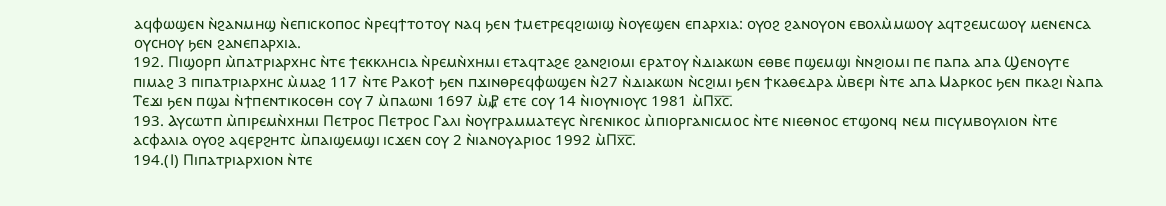ⲁϥⲫⲱϣⲉⲛ ⲛ̀ϩⲁⲛⲙⲏϣ ⲛ̀ⲉⲡⲓⲥⲕⲟⲡⲟⲥ ⲛ̀ⲣⲉϥϯⲧⲟⲧⲟⲩ ⲛⲁϥ ϧⲉⲛ ϯⲙⲉⲧⲣⲉϥϩⲓⲱⲓϣ ⲛ̀ⲟⲩⲉϣⲉⲛ ⲉⲡⲁⲣⲭⲓⲁ: ⲟⲩⲟϩ ϩⲁⲛⲟⲩⲟⲛ ⲉⲃⲟⲗⲙ̀ⲙⲱⲟⲩ ⲁϥⲧϩⲉⲙⲥⲱⲟⲩ ⲙⲉⲛⲉⲛⲥⲁ ⲟⲩⲥⲏⲟⲩ ϧⲉⲛ ϩⲁⲛⲉⲡⲁⲣⲭⲓⲁ.
192. Ⲡⲓϣⲟⲣⲡ ⲙ̀ⲡⲁⲧⲣⲓⲁⲣⲭⲏⲥ ⲛ̀ⲧⲉ ϯⲉⲕⲕⲗⲏⲥⲓⲁ ⲛ̀ⲣⲉⲙⲛ̀ⲭⲏⲙⲓ ⲉⲧⲁϥⲧⲁϩⲉ ϩⲁⲛϩⲓⲟⲙⲓ ⲉⲣⲁⲧⲟⲩ ⲛ̀ⲇⲓⲁⲕⲱⲛ ⲉⲑⲃⲉ ⲡϣⲉⲙϣⲓ ⲛ̀ⲛϩⲓⲟⲙⲓ ⲡⲉ ⲡⲁⲡⲁ ⲁⲡⲁ Ϣⲉⲛⲟⲩⲧⲉ ⲡⲓⲙⲁϩ 3 ⲡⲓⲡⲁⲧⲣⲓⲁⲣⲭⲏⲥ ⲙ̀ⲙⲁϩ 117 ⲛ̀ⲧⲉ Ⲣⲁⲕⲟϯ ϧⲉⲛ ⲡϫⲓⲛⲑⲣⲉϥⲫⲱϣⲉⲛ ⲛ̀27 ⲛ̀ⲇⲓⲁⲕⲱⲛ ⲛ̀ⲥϩⲓⲙⲓ ϧⲉⲛ ϯⲕⲁⲑⲉⲇⲣⲁ ⲙ̀ⲃⲉⲣⲓ ⲛ̀ⲧⲉ ⲁⲡⲁ Ⲙⲁⲣⲕⲟⲥ ϧⲉⲛ ⲡⲕⲁϩⲓ ⲛ̀ⲁⲡⲁ Ⲧⲉϫⲓ ϧⲉⲛ ⲡϣⲁⲓ ⲛ̀ϯⲡⲉⲛⲧⲓⲕⲟⲥⲑⲏ ⲥⲟⲩ 7 ⲙ̀ⲡⲁⲱⲛⲓ 1697 ⲙ̀⳥ ⲉⲧⲉ ⲥⲟⲩ 14 ⲛ̀ⲓⲟⲩⲛⲓⲟⲩⲥ 1981 ⲙ̀Ⲡⲭ̅ⲥ̅.
193. Ⲁⲩⲥⲱⲧⲡ ⲙ̀ⲡⲓⲣⲉⲙⲛ̀ⲭⲏⲙⲓ Ⲡⲉⲧⲣⲟⲥ Ⲡⲉⲧⲣⲟⲥ Ⲅⲁⲗⲓ ⲛ̀ⲟⲩⲅⲣⲁⲙⲙⲁⲧⲉⲩⲥ ⲛ̀ⲅⲉⲛⲓⲕⲟⲥ ⲙ̀ⲡⲓⲟⲣⲅⲁⲛⲓⲥⲙⲟⲥ ⲛ̀ⲧⲉ ⲛⲓⲉⲑⲛⲟⲥ ⲉⲧϣⲟⲛϥ ⲛⲉⲙ ⲡⲓⲥⲩⲙⲃⲟⲩⲗⲓⲟⲛ ⲛ̀ⲧⲉ ⲁⲥⲫⲁⲗⲓⲁ ⲟⲩⲟϩ ⲁϥⲉⲣϩⲏⲧⲥ ⲙ̀ⲡⲁⲓϣⲉⲙϣⲓ ⲓⲥϫⲉⲛ ⲥⲟⲩ 2 ⲛ̀ⲓⲁⲛⲟⲩⲁⲣⲓⲟⲥ 1992 ⲙ̀Ⲡⲭ̅ⲥ̅.
194.(Ⲓ) Ⲡⲓⲡⲁⲧⲣⲓⲁⲣⲭⲓⲟⲛ ⲛ̀ⲧⲉ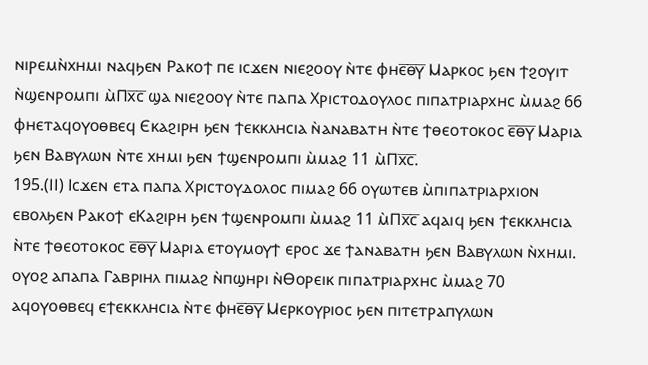ⲛⲓⲣⲉⲙⲛ̀ⲭⲏⲙⲓ ⲛⲁϥϧⲉⲛ Ⲣⲁⲕⲟϯ ⲡⲉ ⲓⲥϫⲉⲛ ⲛⲓⲉϩⲟⲟⲩ ⲛ̀ⲧⲉ ⲫⲏⲉ̅ⲑ̅ⲩ̅ Ⲙⲁⲣⲕⲟⲥ ϧⲉⲛ ϯϩⲟⲩⲓⲧ ⲛ̀ϣⲉⲛⲣⲟⲙⲡⲓ ⲙ̀Ⲡⲭ̅ⲥ̅ ϣⲁ ⲛⲓⲉϩⲟⲟⲩ ⲛ̀ⲧⲉ ⲡⲁⲡⲁ Ⲭⲣⲓⲥⲧⲟⲇⲟⲩⲗⲟⲥ ⲡⲓⲡⲁⲧⲣⲓⲁⲣⲭⲏⲥ ⲙ̀ⲙⲁϩ 66 ⲫⲏⲉⲧⲁϥⲟⲩⲟⲑⲃⲉϥ Ⲉⲕⲁϩⲓⲣⲏ ϧⲉⲛ ϯⲉⲕⲕⲗⲏⲥⲓⲁ ⲛ̀ⲁⲛⲁⲃⲁⲧⲏ ⲛ̀ⲧⲉ ϯⲑⲉⲟⲧⲟⲕⲟⲥ ⲉ̅ⲑ̅ⲩ̅ Ⲙⲁⲣⲓⲁ ϧⲉⲛ Ⲃⲁⲃⲩⲗⲱⲛ ⲛ̀ⲧⲉ ⲭⲏⲙⲓ ϧⲉⲛ ϯϣⲉⲛⲣⲟⲙⲡⲓ ⲙ̀ⲙⲁϩ 11 ⲙ̀Ⲡⲭ̅ⲥ̅.
195.(ⲒⲒ) Ⲓⲥϫⲉⲛ ⲉⲧⲁ ⲡⲁⲡⲁ Ⲭⲣⲓⲥⲧⲟⲩⲇⲟⲗⲟⲥ ⲡⲓⲙⲁϩ 66 ⲟⲩⲱⲧⲉⲃ ⲙ̀ⲡⲓⲡⲁⲧⲣⲓⲁⲣⲭⲓⲟⲛ ⲉⲃⲟⲗϧⲉⲛ Ⲣⲁⲕⲟϯ ⲉⲔⲁϩⲓⲣⲏ ϧⲉⲛ ϯϣⲉⲛⲣⲟⲙⲡⲓ ⲙ̀ⲙⲁϩ 11 ⲙ̀Ⲡⲭ̅ⲥ̅ ⲁϥⲁⲓϥ ϧⲉⲛ ϯⲉⲕⲕⲗⲏⲥⲓⲁ ⲛ̀ⲧⲉ ϯⲑⲉⲟⲧⲟⲕⲟⲥ ⲉ̅ⲑ̅ⲩ̅ Ⲙⲁⲣⲓⲁ ⲉⲧⲟⲩⲙⲟⲩϯ ⲉⲣⲟⲥ ϫⲉ ϯⲁⲛⲁⲃⲁⲧⲏ ϧⲉⲛ Ⲃⲁⲃⲩⲗⲱⲛ ⲛ̀ⲭⲏⲙⲓ. ⲟⲩⲟϩ ⲁⲡⲁⲡⲁ Ⲅⲁⲃⲣⲓⲏⲗ ⲡⲓⲙⲁϩ ⲛ̀ⲡϣⲏⲣⲓ ⲛ̀Ⲑⲟⲣⲉⲓⲕ ⲡⲓⲡⲁⲧⲣⲓⲁⲣⲭⲏⲥ ⲙ̀ⲙⲁϩ 70 ⲁϥⲟⲩⲟⲑⲃⲉϥ ⲉϯⲉⲕⲕⲗⲏⲥⲓⲁ ⲛ̀ⲧⲉ ⲫⲏⲉ̅ⲑ̅ⲩ̅ Ⲙⲉⲣⲕⲟⲩⲣⲓⲟⲥ ϧⲉⲛ ⲡⲓⲧⲉⲧⲣⲁⲡⲩⲗⲱⲛ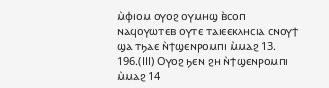ⲙ̀ⲫⲓⲟⲙ ⲟⲩⲟϩ ⲟⲩⲙⲏϣ ⲃ̀ⲥⲟⲡ ⲛⲁϥⲟⲩⲱⲧⲉⲃ ⲟⲩⲧⲉ ⲧⲁⲓⲉⲉⲕⲗⲏⲥⲓⲁ ⲥⲛⲟⲩϯ ϣⲁ ⲧϧⲁⲉ ⲛ̀ϯϣⲉⲛⲣⲟⲙⲡⲓ ⲙ̀ⲙⲁϩ 13.
196.(ⲒⲒⲒ) Ⲟⲩⲟϩ ϧⲉⲛ ϩⲏ ⲛ̀ϯϣⲉⲛⲣⲟⲙⲡⲓ ⲙ̀ⲙⲁϩ 14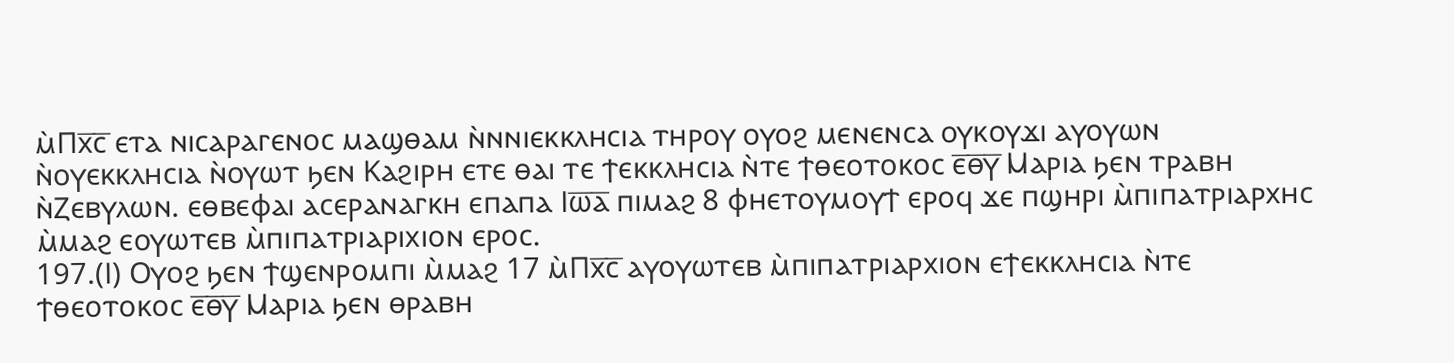ⲙ̀Ⲡⲭ̅ⲥ̅ ⲉⲧⲁ ⲛⲓⲥⲁⲣⲁⲅⲉⲛⲟⲥ ⲙⲁϣⲑⲁⲙ ⲛ̀ⲛⲛⲓⲉⲕⲕⲗⲏⲥⲓⲁ ⲧⲏⲣⲟⲩ ⲟⲩⲟϩ ⲙⲉⲛⲉⲛⲥⲁ ⲟⲩⲕⲟⲩϫⲓ ⲁⲩⲟⲩⲱⲛ ⲛ̀ⲟⲩⲉⲕⲕⲗⲏⲥⲓⲁ ⲛ̀ⲟⲩⲱⲧ ϧⲉⲛ Ⲕⲁϩⲓⲣⲏ ⲉⲧⲉ ⲑⲁⲓ ⲧⲉ ϯⲉⲕⲕⲗⲏⲥⲓⲁ ⲛ̀ⲧⲉ ϯⲑⲉⲟⲧⲟⲕⲟⲥ ⲉ̅ⲑ̅ⲩ̅ Ⲙⲁⲣⲓⲁ ϧⲉⲛ ⲧⲣⲁⲃⲏ ⲛ̀Ⲍⲉⲃⲩⲗⲱⲛ. ⲉⲑⲃⲉⲫⲁⲓ ⲁⲥⲉⲣⲁⲛⲁⲅⲕⲏ ⲉⲡⲁⲡⲁ Ⲓⲱ̅ⲁ̅ ⲡⲓⲙⲁϩ 8 ⲫⲏⲉⲧⲟⲩⲙⲟⲩϯ ⲉⲣⲟϥ ϫⲉ ⲡϣⲏⲣⲓ ⲙ̀ⲡⲓⲡⲁⲧⲣⲓⲁⲣⲭⲏⲥ ⲙ̀ⲙⲁϩ ⲉⲟⲩⲱⲧⲉⲃ ⲙ̀ⲡⲓⲡⲁⲧⲣⲓⲁⲣⲓⲭⲓⲟⲛ ⲉⲣⲟⲥ.
197.(Ⲓ) Ⲟⲩⲟϩ ϧⲉⲛ ϯϣⲉⲛⲣⲟⲙⲡⲓ ⲙ̀ⲙⲁϩ 17 ⲙ̀Ⲡⲭ̅ⲥ̅ ⲁⲩⲟⲩⲱⲧⲉⲃ ⲙ̀ⲡⲓⲡⲁⲧⲣⲓⲁⲣⲭⲓⲟⲛ ⲉϯⲉⲕⲕⲗⲏⲥⲓⲁ ⲛ̀ⲧⲉ ϯⲑⲉⲟⲧⲟⲕⲟⲥ ⲉ̅ⲑ̅ⲩ̅ Ⲙⲁⲣⲓⲁ ϧⲉⲛ ⲑⲣⲁⲃⲏ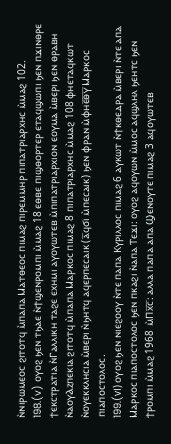ⲛ̀ⲛⲓⲣⲱⲙⲉⲟⲥ ϩⲓⲧⲟⲧϥ ⲙ̀ⲡⲁⲡⲁ Ⲙⲁⲧⲑⲉⲟⲥ ⲡⲓⲙⲁϩ ⲡⲓⲣⲉⲙⲙⲏⲣ ⲡⲓⲡⲁⲧⲣⲓⲁⲣⲭⲏⲥ ⲙ̀ⲙⲁϩ 102.
198.(v) ⲟⲩⲟϩ ϧⲉⲛ ⲧϧⲁⲉ ⲛ̀ϯϣⲉⲛⲣⲟⲙⲡⲓ ⲙ̀ⲙⲁϩ 18 ⲉⲑⲃⲉ ⲡⲓϣⲑⲟⲣⲧⲉⲣ ⲉⲧⲁϥϣⲱⲡⲓ ϧⲉⲛ ⲡϫⲓⲛⲑⲣⲉ ϯⲉⲕⲥⲧⲣⲁⲧⲓⲁ ⲛ̀Ⲅⲁⲗⲗⲓⲕⲏ ⲧⲁϩⲉ ⲉⲭⲏⲙⲓ ⲁⲩⲟⲩⲱⲧⲉⲃ ⲙ̀ⲡⲓⲡⲁⲧⲣⲓⲁⲣⲭⲓⲟⲛ ⲉⲟⲩⲙⲁ ⲙ̀ⲃⲉⲣⲓ ϧⲉⲛ ⲑⲣⲁⲃⲏ ⲛ̀ⲁⲟⲩⲀⲍⲡⲉⲕⲓⲁ ϩⲓⲧⲟⲧϥ ⲙ̀ⲡⲁⲡⲁ Ⲙⲁⲣⲕⲟⲥ ⲡⲓⲙⲁϩ 8 ⲡⲓⲡⲁⲧⲣⲓⲁⲣⲭⲏⲥ ⲙ̀ⲙⲁϩ 108 ⲫⲏⲉⲧⲁϥⲕⲱⲧ ⲛ̀ⲟⲩⲉⲕⲕⲗⲏⲥⲓⲁ ⲙ̀ⲃⲉⲣⲓ ⲛ̀ϧⲏⲧϥ ⲁϥⲉⲣⲡⲉⲥⲁⲓⲕ (ⲁ̅ϥϭⲓ ⲙ̀ⲡⲉⲥⲁⲓⲕ) ϧⲉⲛ ⲫⲣⲁⲛ ⲙ̀ⲫⲏⲉ̅ⲑ̅ⲩ̅ Ⲙⲁⲣⲕⲟⲥ ⲡⲓⲁⲡⲟⲥⲧⲟⲗⲟⲥ.
199.(vⲒ) ⲟⲩⲟϩ ϧⲉⲛ ⲛⲓⲉϩⲟⲟⲩ ⲛ̀ⲧⲉ ⲡⲁⲡⲁ Ⲕⲩⲣⲓⲗⲗⲟⲥ ⲡⲓⲙⲁϩ 6 ⲁⲩⲕⲱⲧ ⲛ̀ϯⲕⲑⲉⲇⲣⲁ ⲙ̀ⲃⲉⲣⲓ ⲛ̀ⲧⲉ ⲁⲡⲁ Ⲙⲁⲣⲕⲟⲥ ⲡⲓⲁⲡⲟⲥⲧⲟⲗⲟⲥ ϧⲉⲛ ⲡⲕⲁϩⲓ ⲛ̀ⲁⲡⲁ Ⲧⲉϫⲓ: ⲟⲩⲟϩ ⲁϥⲟⲩⲱⲛ ⲙ̀ⲙⲟⲥ ⲁϥϣⲗⲏⲗ ϧⲉⲏⲧⲥ ϧⲉⲛ ϯⲣⲟⲙⲡⲓ ⲙ̀ⲙⲁϩ 1968 ⲙ̀Ⲡⲭ̅ⲥ̅: ⲁⲗⲗⲁ ⲡⲁⲡⲁ ⲁⲡⲁ Ϣⲉⲛⲟⲩⲧⲉ ⲡⲓⲙⲁϩ 3 ⲁϥⲟⲩⲱⲧⲉⲃ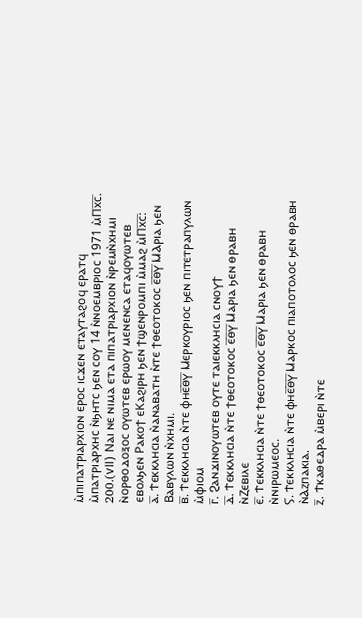ⲙ̀ⲡⲓⲡⲁⲧⲣⲓⲁⲣⲭⲓⲟⲛ ⲉⲣⲟⲥ ⲓⲥϫⲉⲛ ⲉⲧⲁⲩⲧⲁϩⲟϥ ⲉⲣⲁⲧϥ ⲙ̀ⲡⲁⲧⲣⲓⲁⲣⲭⲏⲥ ⲛ̀ϧⲏⲧⲥ ϧⲉⲛ ⲥⲟⲩ 14 ⲛ̀ⲛⲟⲉⲙⲃⲣⲓⲟⲥ 1971 ⲙ̀Ⲡⲭ̅ⲥ̅.
200.(vⲒⲒ) Ⲛⲁⲓ ⲛⲉ ⲛⲓⲙⲁ ⲉⲧⲁ ⲡⲓⲡⲁⲧⲣⲓⲁⲣⲭⲓⲟⲛ ⲛ̀ⲣⲉⲙⲛ̀ⲭⲏⲙⲓ ⲛ̀ⲟⲣⲑⲟⲇⲟⲝⲟⲥ ⲟⲩⲱⲧⲉⲃ ⲉⲣⲱⲟⲩ ⲙⲉⲛⲉⲛⲥⲁ ⲉⲧⲁϥⲟⲩⲱⲧⲉⲃ ⲉⲃⲟⲗϧⲉⲛ Ⲣⲁⲕⲟϯ ⲉⲔⲁϩⲓⲣⲏ ϧⲉⲛ ϯϣⲉⲛⲣⲟⲙⲡⲓ ⲙ̀ⲙⲁϩ ⲙ̀Ⲡⲭ̅ⲥ̅:
ⲁ̅. Ϯⲉⲕⲕⲗⲏⲥⲓⲁ ⲛ̀ⲁⲛⲁⲃⲁⲧⲏ ⲛ̀ⲧⲉ ϯⲑⲉⲟⲧⲟⲕⲟⲥ ⲉ̅ⲑ̅ⲩ̅ ⲘⲀⲣⲓⲁ ϧⲉⲛ Ⲃⲁⲃⲩⲗⲱⲛ ⲛ̀ⲭⲏⲙⲓ.
ⲃ̅. Ϯⲉⲕⲕⲗⲏⲥⲓⲁ ⲛ̀ⲧⲉ ⲫⲏⲉ̅ⲑ̅ⲩ̅ Ⲙⲉⲣⲕⲟⲩⲣⲓⲟⲥ ϧⲉⲛ ⲡⲓⲧⲉⲧⲣⲁⲡⲩⲗⲱⲛ ⲙ̀ⲫⲓⲟⲙ
ⲅ̅. Ϩⲁⲛϫⲓⲛⲟⲩⲱⲧⲉⲃ ⲟⲩⲧⲉ ⲧⲁⲓⲉⲕⲕⲗⲏⲥⲓⲁ ⲥⲛⲟⲩϯ
ⲇ̅. Ϯⲉⲕⲕⲗⲏⲥⲓⲁ ⲛ̀ⲧⲉ ϯⲑⲉⲟⲧⲟⲕⲟⲥ ⲉ̅ⲑ̅ⲩ̅ Ⲙⲁⲣⲓⲁ ϧⲉⲛ ⲑⲣⲁⲃⲏ ⲛ̀Ⲍⲉⲃⲓⲗⲉ
ⲉ̅. Ϯⲉⲕⲕⲗⲏⲥⲓⲁ ⲛ̀ⲧⲉ ϯⲑⲉⲟⲧⲟⲕⲟⲥ ⲉ̅ⲑ̅ⲩ̅ Ⲙⲁⲣⲓⲁ ϧⲉⲛ ⲑⲣⲁⲃⲏ ⲛ̀ⲛⲓⲣⲱⲙⲉⲟⲥ.
Ⲋ. Ϯⲉⲕⲕⲗⲏⲥⲓⲁ ⲛ̀ⲧⲉ ⲫⲏⲉ̅ⲑ̅ⲩ̅ Ⲙⲁⲣⲕⲟⲥ ⲡⲓⲁⲡⲟⲧⲟⲗⲟⲥ ϧⲉⲛ ⲑⲣⲁⲃⲏ ⲛ̀Ⲁⲍⲡⲁⲕⲓⲁ.
ⲍ̅. Ϯⲕⲁⲑⲉⲇⲣⲁ ⲙ̀ⲃⲉⲣⲓ ⲛ̀ⲧⲉ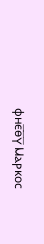ⲫⲏⲉ̅ⲑ̅ⲩ̅ Ⲙⲁⲣⲕⲟⲥ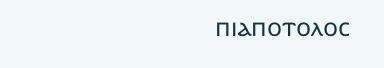ⲡⲓⲁⲡⲟⲧⲟⲗⲟⲥ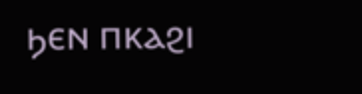ϧⲉⲛ ⲡⲕⲁϩⲓ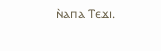ⲛ̀ⲁⲡⲁ Ⲧⲉϫⲓ.